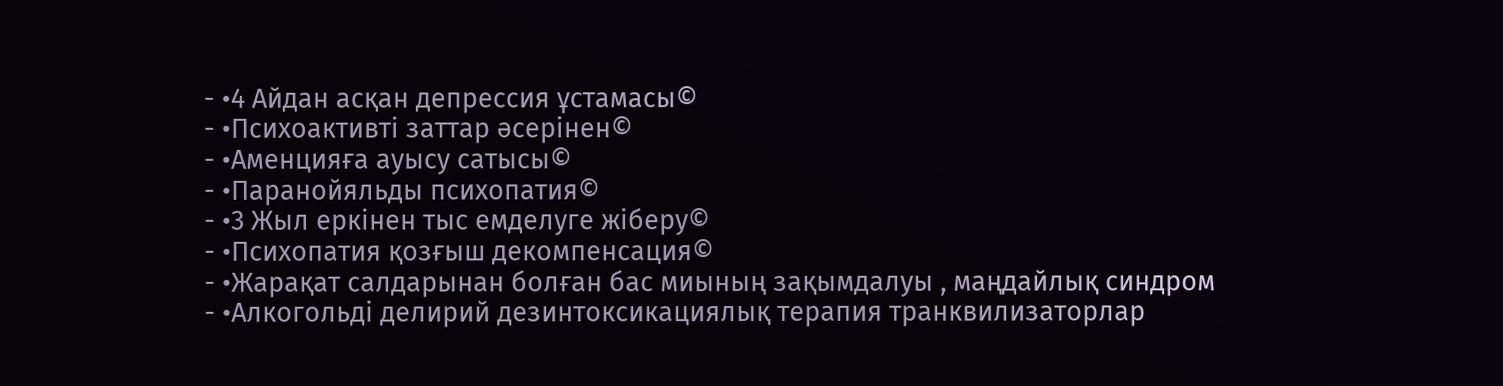- •4 Айдан асқан депрессия ұстамасы©
- •Психоактивті заттар әсерінен©
- •Аменцияға ауысу сатысы©
- •Паранойяльды психопатия©
- •3 Жыл еркінен тыс емделуге жіберу©
- •Психопатия қозғыш декомпенсация©
- •Жарақат салдарынан болған бас миының зақымдалуы , маңдайлық синдром
- •Алкогольді делирий дезинтоксикациялық терапия транквилизаторлар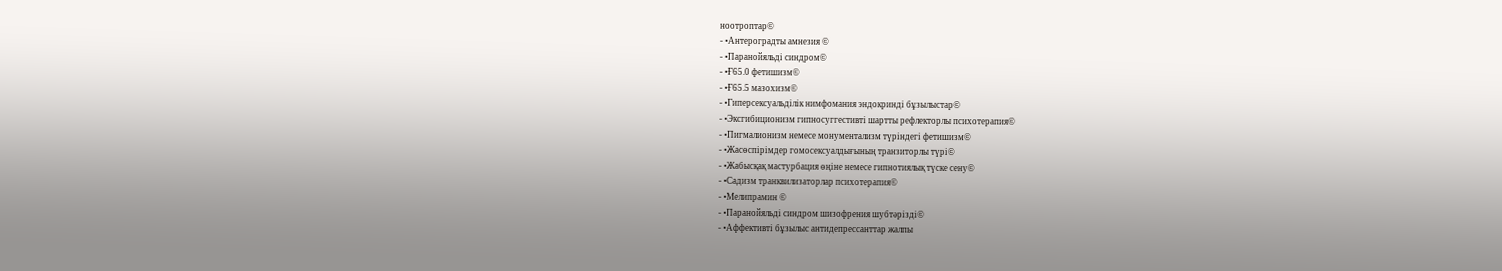ноотроптар©
- •Антероградты амнезия ©
- •Паранойяльді синдром©
- •Ғ65.0 фетишизм©
- •Ғ65.5 мазохизм©
- •Гиперсексуальділік нимфомания эндокринді бұзылыстар©
- •Эксгибиционизм гипносуггестивті шартты рефлекторлы психотерапия©
- •Пигмалионизм немесе монументализм түріндегі фетишизм©
- •Жасөспірімдер гомосексуалдығының транзиторлы түрі©
- •Жабысқақ мастурбация өңіне немесе гипнотиялық түске сену©
- •Садизм транквилизаторлар психотерапия©
- •Мелипрамин ©
- •Паранойяльді синдром шизофрения шубтәрізді©
- •Аффективті бұзылыс антидепрессанттар жалпы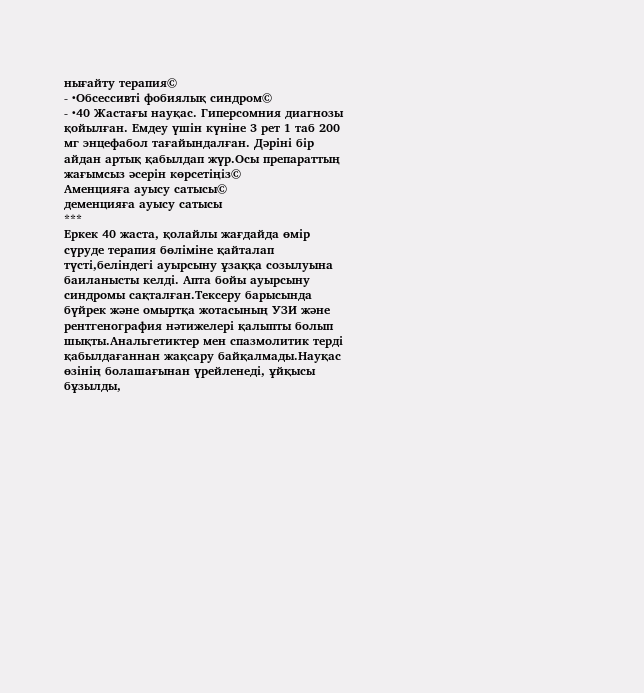нығайту терапия©
- •Обсессивті фобиялық синдром©
- •40 Жастағы науқас. Гиперсомния диагнозы қойылған. Емдеу үшін күніне 3 рет 1 таб 200 мг энцефабол тағайындалған. Дәріні бір айдан артық қабылдап жүр.Осы препараттың жағымсыз әсерін көрсетіңіз©
Аменцияға ауысу сатысы©
деменцияға ауысу сатысы
***
Еркек 40 жаста, қолайлы жағдайда өмір сүруде терапия бөліміне қайталап түсті,беліндегі ауырсыну ұзаққа созылуына баиланысты келді. Апта бойы ауырсыну синдромы сақталған.Тексеру барысында бүйрек және омыртқа жотасының УЗИ және рентгенография нәтижелері қалыпты болып шықты.Анальгетиктер мен спазмолитик терді қабылдағаннан жақсару байқалмады.Науқас өзінің болашағынан үрейленеді, ұйқысы бұзылды,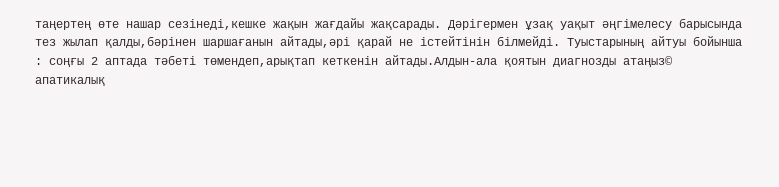таңертең өте нашар сезінеді,кешке жақын жағдайы жақсарады. Дәрігермен ұзақ уақыт әңгімелесу барысында тез жылап қалды,бәрінен шаршағанын айтады,әрі қарай не істейтінін білмейді. Туыстарының айтуы бойынша : соңғы 2 аптада тәбеті төмендеп,арықтап кеткенін айтады.Алдын-ала қоятын диагнозды атаңыз©
апатикалық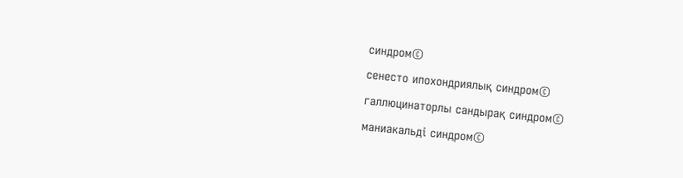синдром©
сенесто ипохондриялық синдром©
галлюцинаторлы сандырақ синдром©
маниакальді синдром©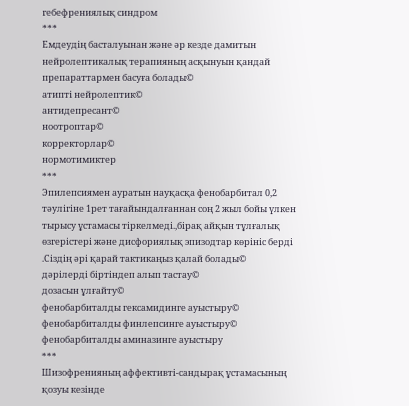гебефрениялық синдром
***
Емдеудің басталуынан және әр кезде дамитын нейролептикалық терапияның асқынуын қандай препараттармен басуға болады©
атипті нейролептик©
антидепресант©
ноотроптар©
корректорлар©
нормотимиктер
***
Эпилепсиямен ауратын науқасқа фенобарбитал 0,2 тәулігіне 1рет тағайындалғаннан соң 2 жыл бойы үлкен тырысу ұстамасы тіркелмеді.,бірақ айқын тұлғалық өзгерістері және дисфориялық эпизодтар көрініс берді .Сіздің әрі қарай тактикаңыз қалай болады©
дәрілерді біртіндеп алып тастау©
дозасын ұлғайту©
фенобарбиталды гексамидинге ауыстыру©
фенобарбиталды финлепсинге ауыстыру©
фенобарбиталды аминазинге ауыстыру
***
Шизофренияның аффективті-сандырақ ұстамасының қозуы кезінде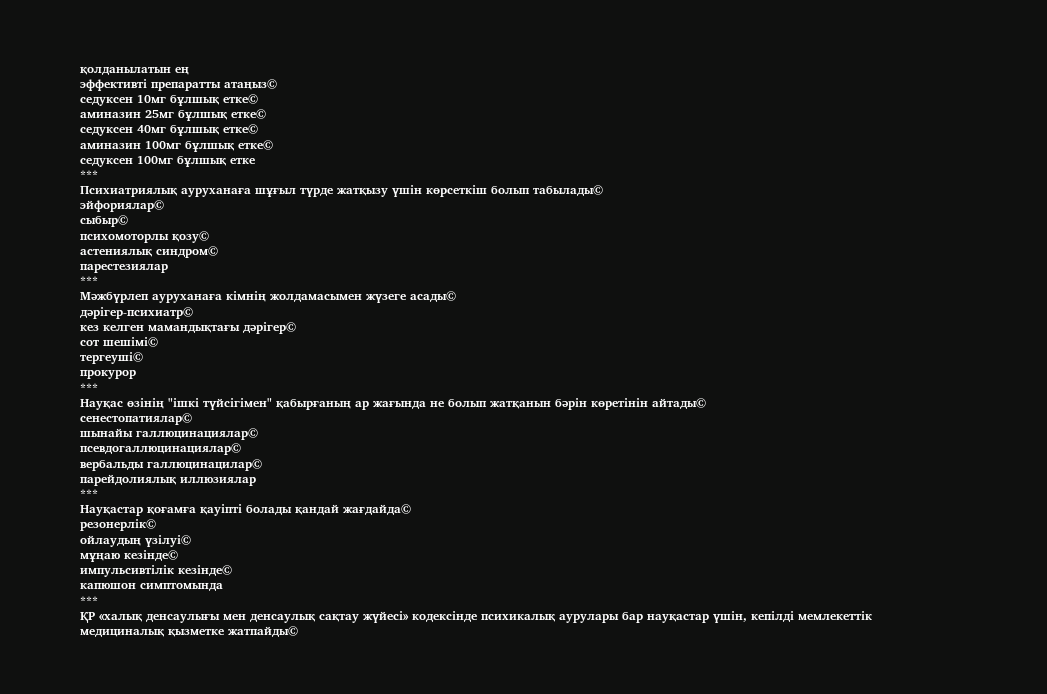қолданылатын ең
эффективті препаратты атаңыз©
седуксен 10мг бұлшық етке©
аминазин 25мг бұлшық етке©
седуксен 40мг бұлшық етке©
аминазин 100мг бұлшық етке©
седуксен 100мг бұлшық етке
***
Психиатриялық ауруханаға шұғыл түрде жатқызу үшін көрсеткіш болып табылады©
эйфориялар©
сыбыр©
психомоторлы қозу©
астениялық синдром©
парестезиялар
***
Мәжбүрлеп ауруханаға кімнің жолдамасымен жүзеге асады©
дәрігер-психиатр©
кез келген мамандықтағы дәрігер©
сот шешімі©
тергеуші©
прокурор
***
Науқас өзінің "ішкі түйсігімен" қабырғаның ар жағында не болып жатқанын бәрін көретінін айтады©
сенестопатиялар©
шынайы галлюцинациялар©
псевдогаллюцинациялар©
вербальды галлюцинацилар©
парейдолиялық иллюзиялар
***
Науқастар қоғамға қауіпті болады қандай жағдайда©
резонерлік©
ойлаудың үзілуі©
мұңаю кезінде©
импульсивтілік кезінде©
капюшон симптомында
***
ҚР «халық денсаулығы мен денсаулық сақтау жүйесі» кодексінде психикалық аурулары бар науқастар үшін, кепілді мемлекеттік медициналық қызметке жатпайды©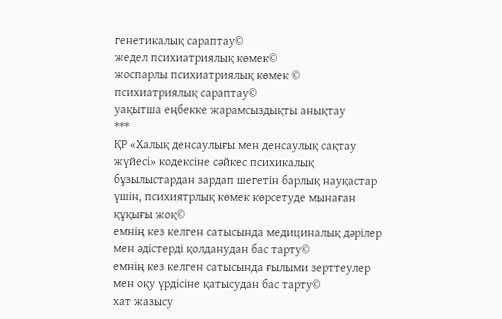генетикалық сараптау©
жедел психиатриялық көмек©
жоспарлы психиатриялық көмек ©
психиатриялық сараптау©
уақытша еңбекке жарамсыздықты анықтау
***
ҚР «Халық денсаулығы мен денсаулық сақтау жүйесі» кодексіне сәйкес психикалық бұзылыстардан зардап шегетін барлық науқастар үшін, психиятрлық көмек көрсетуде мынаған құқығы жоқ©
емнің кез келген сатысында медициналық дәрілер мен әдістерді қолданудан бас тарту©
емнің кез келген сатысында ғылыми зерттеулер мен оқу үрдісіне қатысудан бас тарту©
хат жазысу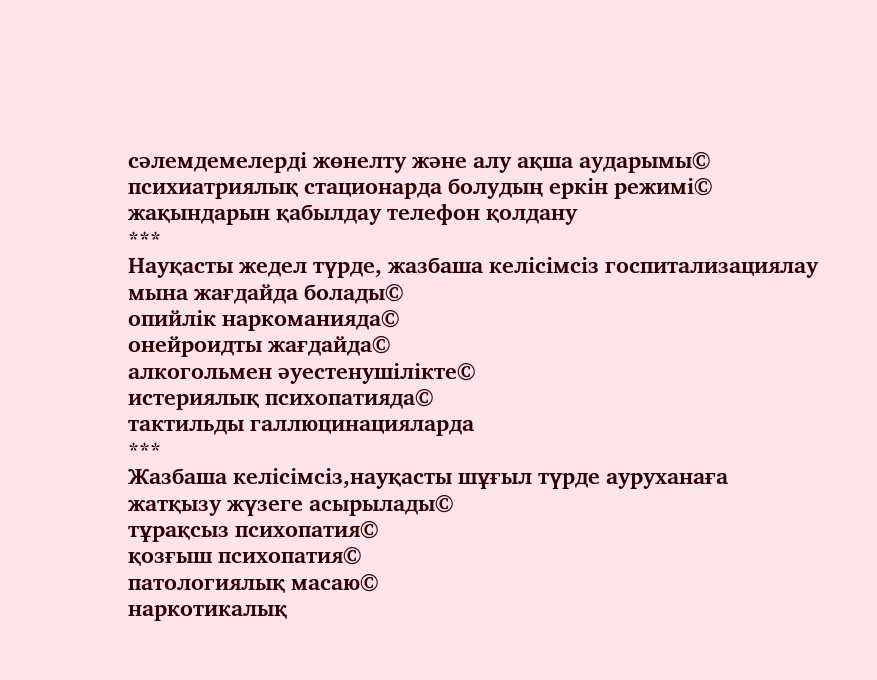сәлемдемелерді жөнелту және алу ақша аударымы©
психиатриялық стационарда болудың еркін режимі©
жақындарын қабылдау телефон қолдану
***
Науқасты жедел түрде, жазбаша келісімсіз госпитализациялау мына жағдайда болады©
опийлік наркоманияда©
онейроидты жағдайда©
алкогольмен әуестенушілікте©
истериялық психопатияда©
тактильды галлюцинацияларда
***
Жазбаша келісімсіз,науқасты шұғыл түрде ауруханаға жатқызу жүзеге асырылады©
тұрақсыз психопатия©
қозғыш психопатия©
патологиялық масаю©
наркотикалық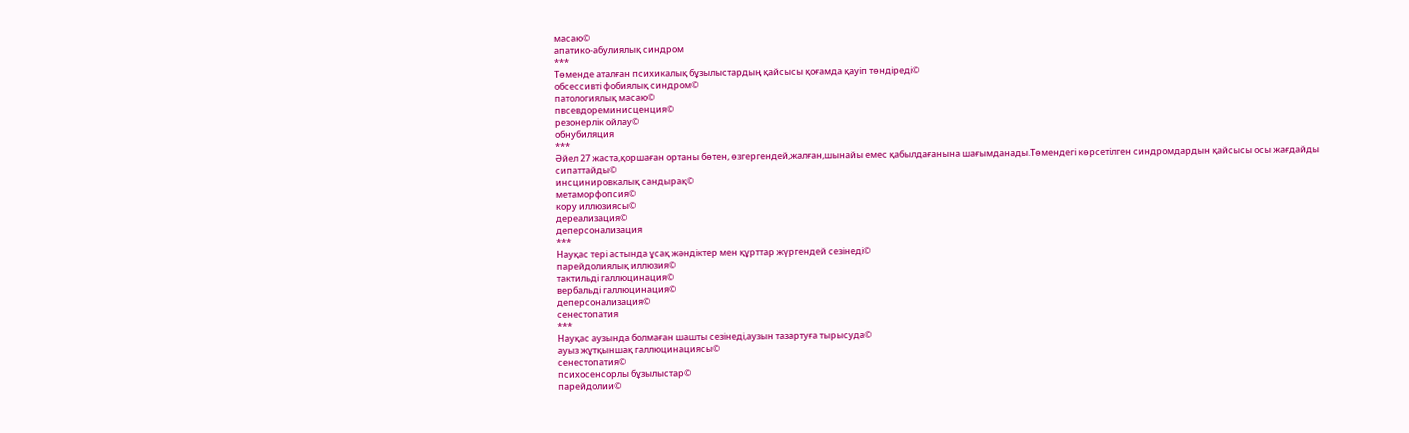масаю©
апатико-абулиялық синдром
***
Төменде аталған психикалық бұзылыстардың қайсысы қоғамда қауіп төндіреді©
обсессивті фобиялық синдром©
патологиялық масаю©
пвсевдореминисценция©
резонерлік ойлау©
обнубиляция
***
Әйел 27 жаста,қоршаған ортаны бөтен, өзгергендей,жалған,шынайы емес қабылдағанына шағымданады.Төмендегі көрсетілген синдромдардын қайсысы осы жағдайды сипаттайды©
инсцинировкалық сандырақ©
метаморфопсия©
кору иллюзиясы©
дереализация©
деперсонализация
***
Науқас тері астында ұсақ жәндіктер мен құрттар жүргендей сезінеді©
парейдолиялық иллюзия©
тактильді галлюцинация©
вербальді галлюцинация©
деперсонализация©
сенестопатия
***
Науқас аузында болмаған шашты сезінеді,аузын тазартуға тырысуда©
ауыз жұтқыншақ галлюцинациясы©
сенестопатия©
психосенсорлы бұзылыстар©
парейдолии©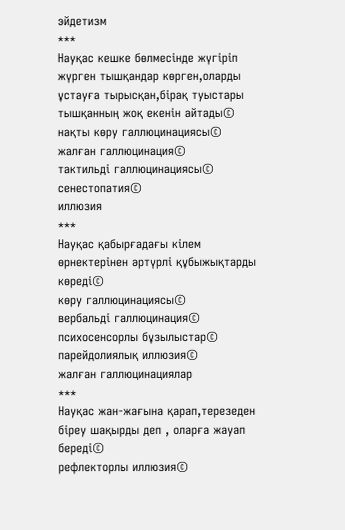эйдетизм
***
Науқас кешке бөлмесінде жүгіріп жүрген тышқандар көрген,оларды ұстауға тырысқан,бірақ туыстары тышқанның жоқ екенін айтады©
нақты көру галлюцинациясы©
жалған галлюцинация©
тактильді галлюцинациясы©
сенестопатия©
иллюзия
***
Науқас қабырғадағы кілем өрнектерінен әртүрлі құбыжықтарды көреді©
көру галлюцинациясы©
вербальді галлюцинация©
психосенсорлы бұзылыстар©
парейдолиялық иллюзия©
жалған галлюцинациялар
***
Науқас жан-жағына қарап,терезеден біреу шақырды деп , оларға жауап береді©
рефлекторлы иллюзия©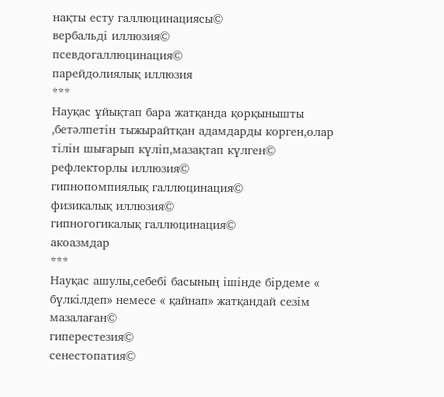нақты есту галлюцинациясы©
вербальді иллюзия©
псевдогаллюцинация©
парейдолиялық иллюзия
***
Науқас ұйықтап бара жатқанда қорқынышты ,бетәлпетін тыжырайтқан адамдарды корген,олар тілін шығарып күліп,мазақтап күлген©
рефлекторлы иллюзия©
гипнопомпиялық галлюцинация©
физикалық иллюзия©
гипногогикалық галлюцинация©
акоазмдар
***
Науқас ашулы,себебі басының ішінде бірдеме « бүлкілдеп» немесе « қайнап» жатқандай сезім мазалаған©
гиперестезия©
сенестопатия©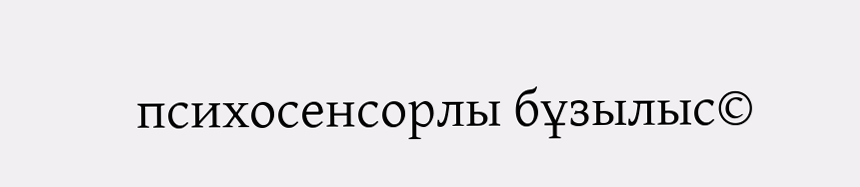психосенсорлы бұзылыс©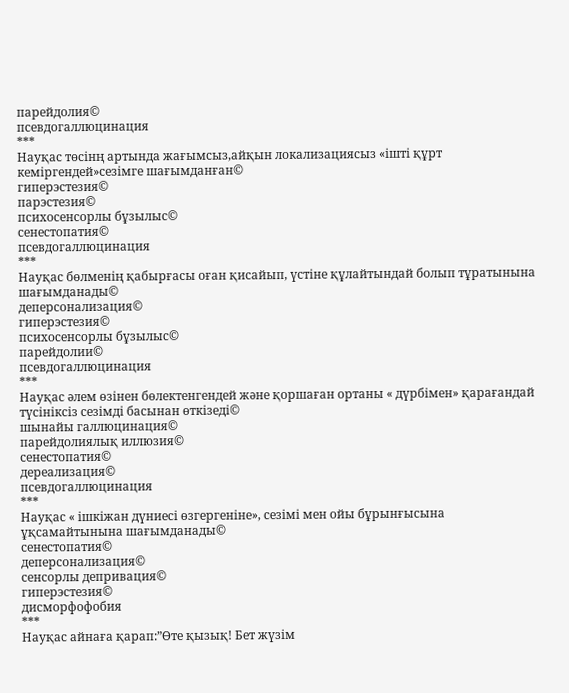парейдолия©
псевдогаллюцинация
***
Науқас төсінң артында жағымсыз,айқын локализациясыз «ішті құрт кеміргендей»сезімге шағымданған©
гиперэстезия©
парэстезия©
психосенсорлы бұзылыс©
сенестопатия©
псевдогаллюцинация
***
Науқас бөлменің қабырғасы оған қисайып, үстіне құлайтындай болып тұратынына шағымданады©
деперсонализация©
гиперэстезия©
психосенсорлы бұзылыс©
парейдолии©
псевдогаллюцинация
***
Науқас әлем өзінен бөлектенгендей және қоршаған ортаны « дүрбімен» қарағандай түсініксіз сезімді басынан өткізеді©
шынайы галлюцинация©
парейдолиялық иллюзия©
сенестопатия©
дереализация©
псевдогаллюцинация
***
Науқас « ішкіжан дүниесі өзгергеніне», сезімі мен ойы бұрынғысына ұқсамайтынына шағымданады©
сенестопатия©
деперсонализация©
сенсорлы депривация©
гиперэстезия©
дисморфофобия
***
Науқас айнаға қарап:”Өте қызық! Бет жүзім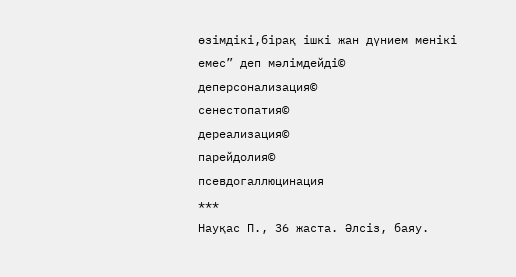өзімдікі,бірақ ішкі жан дүнием менікі емес” деп мәлімдейді©
деперсонализация©
сенестопатия©
дереализация©
парейдолия©
псевдогаллюцинация
***
Науқас П., 36 жаста. Әлсіз, баяу.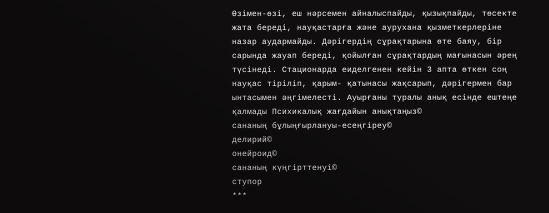Өзімен-өзі, еш нәрсемен айналыспайды, қызықпайды, төсекте жата береді, науқастарға және аурухана қызметкерлеріне назар аудармайды. Дәрігердің сұрақтарына өте баяу, бір сарында жауап береді, қойылған сұрақтардың мағынасын әрең түсінеді. Стационарда еиделгенен кейін 3 апта өткен соң науқас тіріліп, қарым- қатынасы жақсарып, дәрігермен бар ынтасымен әңгімелесті. Ауырғаны туралы анық есінде ештеңе қалмады Психикалық жағдайын анықтаңыз©
сананың бұлыңғырлануы-есеңгіреу©
делирий©
онейроид©
сананың күңгірттенуі©
ступор
***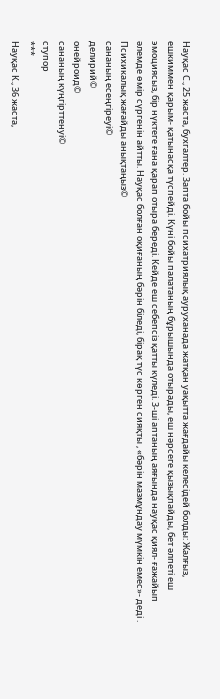Науқас С., 25 жаста, бухгалтер. 3апта бойы психатриялық ауруханада жатқан уақытта жағдайы келесідей болды: Жалғыз, ешкиммен қарым- қатынасқа түспейді. Күні бойы палатаның бұрышында отырады, еш нәрсеге қызықпайды, бет әлпеті еш эмоциясыз, бір нүктеге ғана қарап отыра береді. Кейде еш себепсіз қатты күледі. 3-ші аптаның аяғында науқас қиял- ғажайып әлемде өмір сүргенін айтты. Науқас болған оқиғаның бәрін біледі, бірақ түс көрген сияқты , «бәрін мазмұндау мүмкін емес»- деді . Психикалық жағайды анықтаңыз©
сананың есеңгіреуі©
делирий©
онейроид©
сананың күңгірттенуі©
ступор
***
Науқас К., 36 жаста,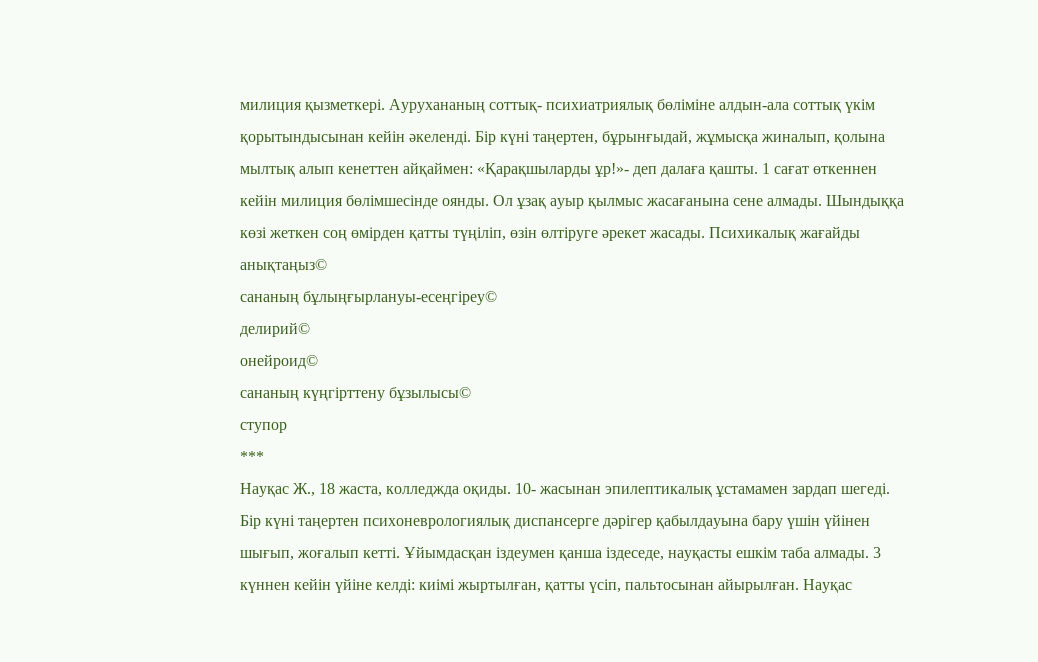милиция қызметкері. Аурухананың соттық- психиатриялық бөліміне алдын-ала соттық үкім қорытындысынан кейін әкеленді. Бір күні таңертен, бұрынғыдай, жұмысқа жиналып, қолына мылтық алып кенеттен айқаймен: «Қарақшыларды ұр!»- деп далаға қашты. 1 сағат өткеннен кейін милиция бөлімшесінде оянды. Ол ұзақ ауыр қылмыс жасағанына сене алмады. Шындыққа көзі жеткен соң өмірден қатты түңіліп, өзін өлтіруге әрекет жасады. Психикалық жағайды анықтаңыз©
сананың бұлыңғырлануы-есеңгіреу©
делирий©
онейроид©
сананың күңгірттену бұзылысы©
ступор
***
Науқас Ж., 18 жаста, колледжда оқиды. 10- жасынан эпилептикалық ұстамамен зардап шегеді. Бір күні таңертен психоневрологиялық диспансерге дәрігер қабылдауына бару үшін үйінен шығып, жоғалып кетті. Ұйымдасқан іздеумен қанша іздеседе, науқасты ешкім таба алмады. 3 күннен кейін үйіне келді: киімі жыртылған, қатты үсіп, пальтосынан айырылған. Науқас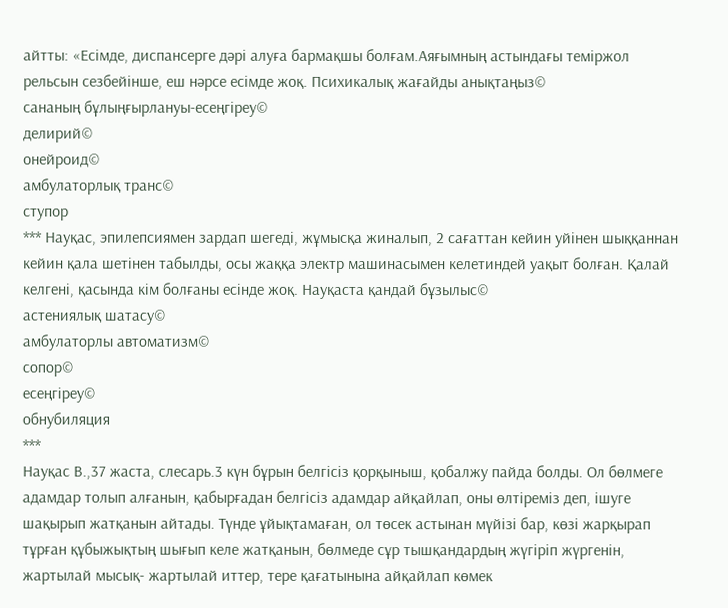айтты: «Есімде, диспансерге дәрі алуға бармақшы болғам.Аяғымның астындағы теміржол рельсын сезбейінше, еш нәрсе есімде жоқ. Психикалық жағайды анықтаңыз©
сананың бұлыңғырлануы-есеңгіреу©
делирий©
онейроид©
амбулаторлық транс©
ступор
*** Науқас, эпилепсиямен зардап шегеді, жұмысқа жиналып, 2 сағаттан кейин уйінен шыққаннан кейин қала шетінен табылды, осы жаққа электр машинасымен келетиндей уақыт болған. Қалай келгені, қасында кім болғаны есінде жоқ. Науқаста қандай бұзылыс©
астениялық шатасу©
амбулаторлы автоматизм©
сопор©
есеңгіреу©
обнубиляция
***
Науқас В.,37 жаста, слесарь.3 күн бұрын белгісіз қорқыныш, қобалжу пайда болды. Ол бөлмеге адамдар толып алғанын, қабырғадан белгісіз адамдар айқайлап, оны өлтіреміз деп, ішуге шақырып жатқанын айтады. Түнде ұйықтамаған, ол төсек астынан мүйізі бар, көзі жарқырап тұрған құбыжықтың шығып келе жатқанын, бөлмеде сұр тышқандардың жүгіріп жүргенін, жартылай мысық- жартылай иттер, тере қағатынына айқайлап көмек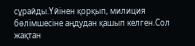сұрайды.Үйінен қорқып, милиция бөлімшесіне аңдудан қашып келген.Сол жақтан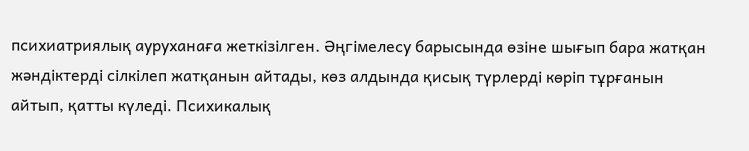психиатриялық ауруханаға жеткізілген. Әңгімелесу барысында өзіне шығып бара жатқан жәндіктерді сілкілеп жатқанын айтады, көз алдында қисық түрлерді көріп тұрғанын айтып, қатты күледі. Психикалық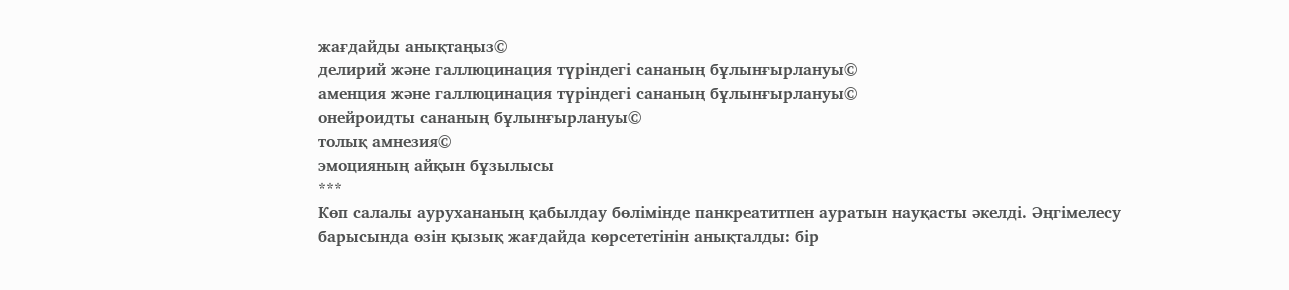жағдайды анықтаңыз©
делирий және галлюцинация түріндегі сананың бұлынғырлануы©
аменция және галлюцинация түріндегі сананың бұлынғырлануы©
онейроидты сананың бұлынғырлануы©
толық амнезия©
эмоцияның айқын бұзылысы
***
Көп салалы аурухананың қабылдау бөлімінде панкреатитпен ауратын науқасты әкелді. Әңгімелесу барысында өзін қызық жағдайда көрсететінін анықталды: бір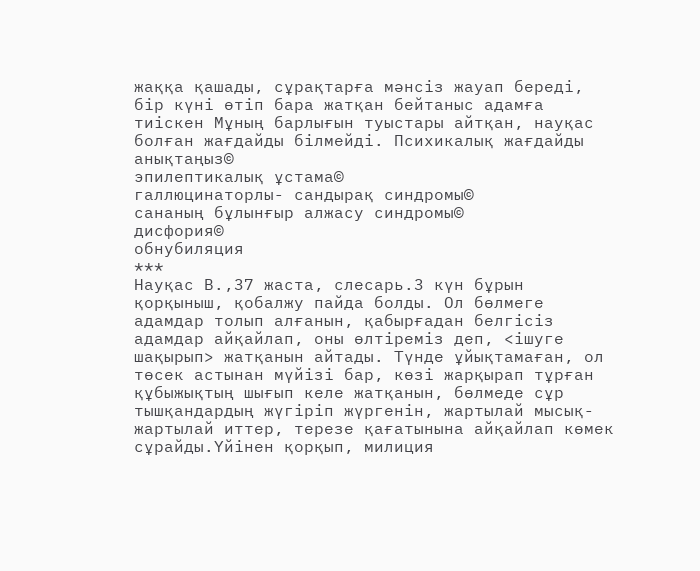жаққа қашады, сұрақтарға мәнсіз жауап береді, бір күні өтіп бара жатқан бейтаныс адамға тиіскен Мұның барлығын туыстары айтқан, науқас болған жағдайды білмейді. Психикалық жағдайды анықтаңыз©
эпилептикалық ұстама©
галлюцинаторлы- сандырақ синдромы©
сананың бұлынғыр алжасу синдромы©
дисфория©
обнубиляция
***
Науқас В.,37 жаста, слесарь.3 күн бұрын қорқыныш, қобалжу пайда болды. Ол бөлмеге адамдар толып алғанын, қабырғадан белгісіз адамдар айқайлап, оны өлтіреміз деп, <ішуге шақырып> жатқанын айтады. Түнде ұйықтамаған, ол төсек астынан мүйізі бар, көзі жарқырап тұрған құбыжықтың шығып келе жатқанын, бөлмеде сұр тышқандардың жүгіріп жүргенін, жартылай мысық- жартылай иттер, терезе қағатынына айқайлап көмек сұрайды.Үйінен қорқып, милиция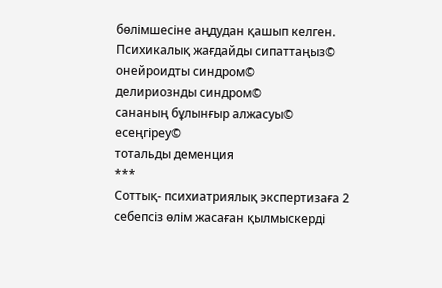бөлімшесіне аңдудан қашып келген. Психикалық жағдайды сипаттаңыз©
онейроидты синдром©
делириознды синдром©
сананың бұлынғыр алжасуы©
есеңгіреу©
тотальды деменция
***
Соттық- психиатриялық экспертизаға 2 себепсіз өлім жасаған қылмыскерді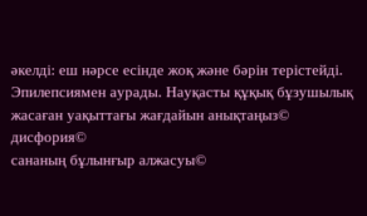әкелді: еш нәрсе есінде жоқ және бәрін терістейді. Эпилепсиямен аурады. Науқасты құқық бұзушылық жасаған уақыттағы жағдайын анықтаңыз©
дисфория©
сананың бұлынғыр алжасуы©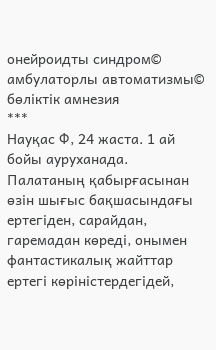онейроидты синдром©
амбулаторлы автоматизмы©
бөліктік амнезия
***
Науқас Ф, 24 жаста. 1 ай бойы ауруханада. Палатаның қабырғасынан өзін шығыс бақшасындағы ертегіден, сарайдан, гаремадан көреді, онымен фантастикалық жайттар ертегі көріністердегідей,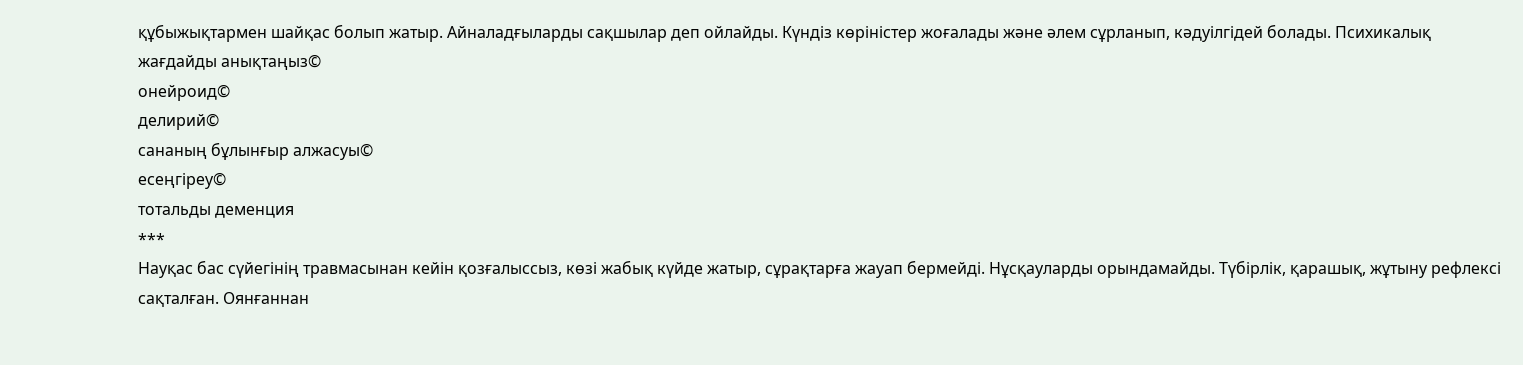құбыжықтармен шайқас болып жатыр. Айналадғыларды сақшылар деп ойлайды. Күндіз көріністер жоғалады және әлем сұрланып, кәдуілгідей болады. Психикалық жағдайды анықтаңыз©
онейроид©
делирий©
сананың бұлынғыр алжасуы©
есеңгіреу©
тотальды деменция
***
Науқас бас сүйегінің травмасынан кейін қозғалыссыз, көзі жабық күйде жатыр, сұрақтарға жауап бермейді. Нұсқауларды орындамайды. Түбірлік, қарашық, жұтыну рефлексі сақталған. Оянғаннан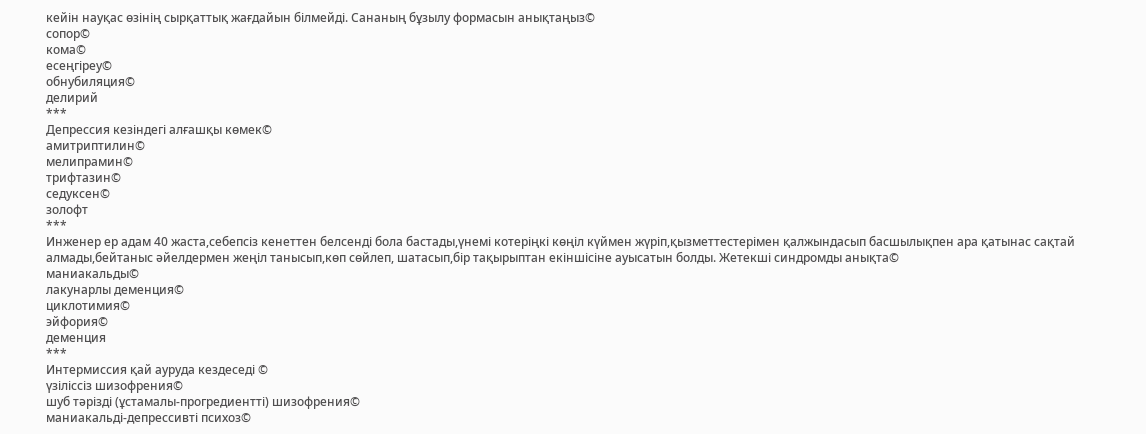кейін науқас өзінің сырқаттық жағдайын білмейді. Сананың бұзылу формасын анықтаңыз©
сопор©
кома©
есеңгіреу©
обнубиляция©
делирий
***
Депрессия кезіндегі алғашқы көмек©
амитриптилин©
мелипрамин©
трифтазин©
седуксен©
золофт
***
Инженер ер адам 40 жаста,себепсіз кенеттен белсенді бола бастады,үнемі котеріңкі көңіл күймен жүріп,қызметтестерімен қалжындасып басшылықпен ара қатынас сақтай алмады,бейтаныс әйелдермен жеңіл танысып,көп сөйлеп, шатасып,бір тақырыптан екіншісіне ауысатын болды. Жетекші синдромды анықта©
маниакальды©
лакунарлы деменция©
циклотимия©
эйфория©
деменция
***
Интермиссия қай ауруда кездеседі ©
үзіліссіз шизофрения©
шуб тәрізді (ұстамалы-прогредиентті) шизофрения©
маниакальді-депрессивті психоз©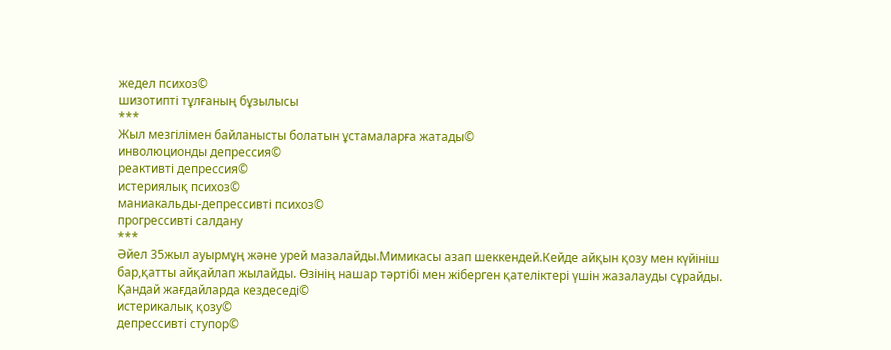жедел психоз©
шизотипті тұлғаның бұзылысы
***
Жыл мезгілімен байланысты болатын ұстамаларға жатады©
инволюционды депрессия©
реактивті депрессия©
истериялық психоз©
маниакальды-депрессивті психоз©
прогрессивті салдану
***
Әйел 35жыл ауырмұң және урей мазалайды.Мимикасы азап шеккендей.Кейде айқын қозу мен күйініш бар,қатты айқайлап жылайды. Өзінің нашар тәртібі мен жіберген қателіктері үшін жазалауды сұрайды. Қандай жағдайларда кездеседі©
истерикалық қозу©
депрессивті ступор©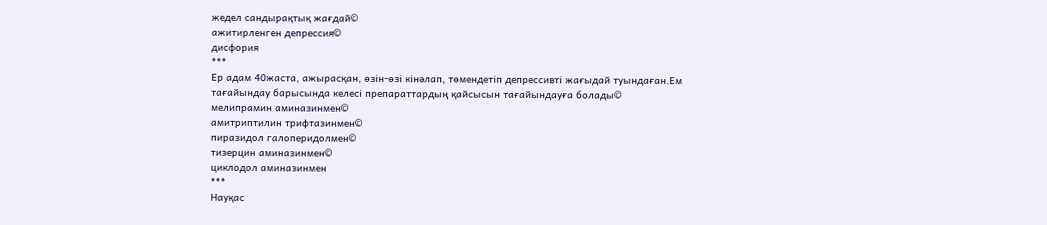жедел сандырақтық жағдай©
ажитирленген депрессия©
дисфория
***
Ер адам 40жаста, ажырасқан, өзін-өзі кінәлап, төмендетіп депрессивті жағыдай туындаған.Ем тағайындау барысында келесі препараттардың қайсысын тағайындауға болады©
мелипрамин аминазинмен©
амитриптилин трифтазинмен©
пиразидол галоперидолмен©
тизерцин аминазинмен©
циклодол аминазинмен
***
Науқас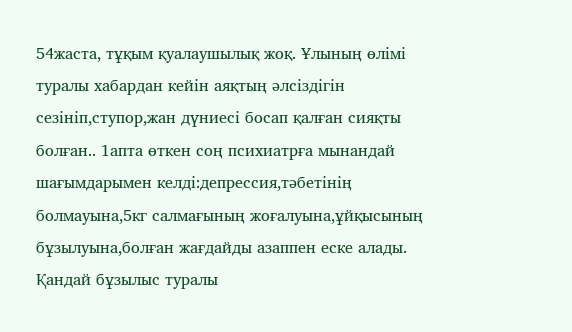54жаста, тұқым қуалаушылық жоқ. Ұлының өлімі туралы хабардан кейін аяқтың әлсіздігін сезініп,ступор,жан дүниесі босап қалған сияқты болған.. 1апта өткен соң психиатрға мынандай шағымдарымен келді:депрессия,тәбетінің болмауына,5кг салмағының жоғалуына,ұйқысының бұзылуына,болған жағдайды азаппен еске алады. Қандай бұзылыс туралы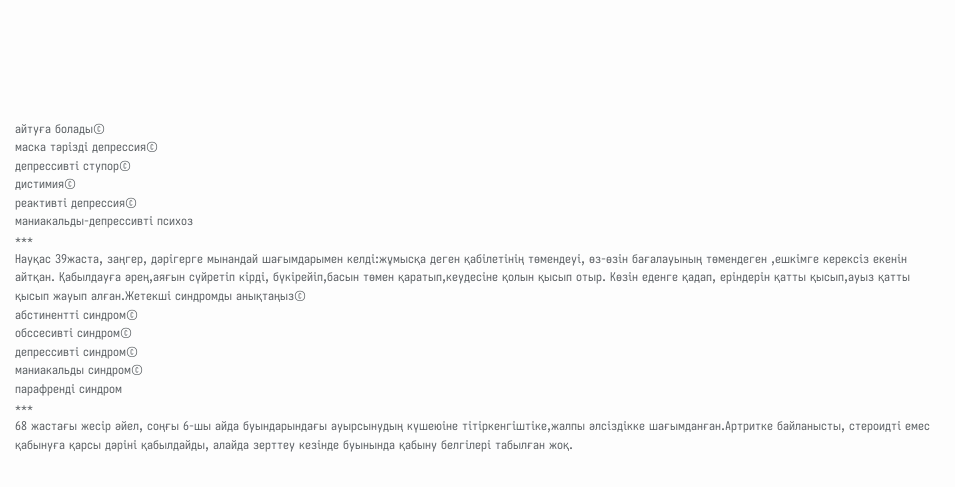айтуға болады©
маска тәрізді депрессия©
депрессивті ступор©
дистимия©
реактивті депрессия©
маниакальды-депрессивті психоз
***
Науқас 39жаста, заңгер, дәрігерге мынандай шағымдарымен келді:жұмысқа деген қабілетінің төмендеуі, өз-өзін бағалауының төмендеген ,ешкімге керексіз екенін айтқан. Қабылдауға әрең,аяғын сүйретіп кірді, бүкірейіп,басын төмен қаратып,кеудесіне қолын қысып отыр. Көзін еденге қадап, еріндерін қатты қысып,ауыз қатты қысып жауып алған.Жетекші синдромды анықтаңыз©
абстинентті синдром©
обссесивті синдром©
депрессивті синдром©
маниакальды синдром©
парафренді синдром
***
68 жастағы жесір әйел, соңғы 6-шы айда буындарындағы ауырсынудың күшеюіне тітіркенгіштіке,жалпы әлсіздікке шағымданған.Артритке байланысты, стероидті емес қабынуға қарсы дәріні қабылдайды, алайда зерттеу кезінде буынында қабыну белгілері табылған жоқ.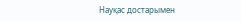Науқас достарымен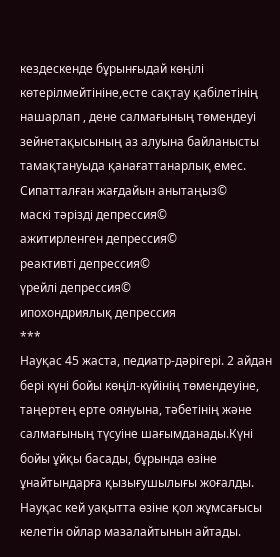кездескенде бұрынғыдай көңілі көтерілмейтініне,есте сақтау қабілетінің нашарлап , дене салмағының төмендеуі зейнетақысының аз алуына байланысты тамақтануыда қанағаттанарлық емес. Сипатталған жағдайын анытаңыз©
маскі тәрізді депрессия©
ажитирленген депрессия©
реактивті депрессия©
үрейлі депрессия©
ипохондриялық депрессия
***
Науқас 45 жаста, педиатр-дәрігері. 2 айдан бері күні бойы көңіл-күйінің төмендеуіне, таңертең ерте оянуына, тәбетінің және салмағының түсуіне шағымданады.Күні бойы ұйқы басады, бұрында өзіне ұнайтындарға қызығушылығы жоғалды. Науқас кей уақытта өзіне қол жұмсағысы келетін ойлар мазалайтынын айтады.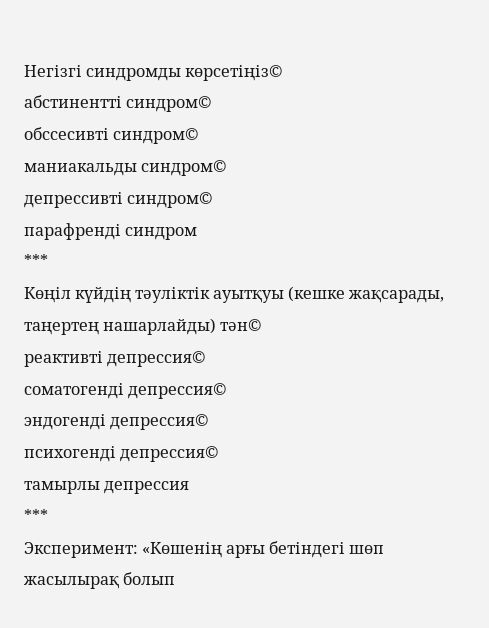Негізгі синдромды көрсетіңіз©
абстинентті синдром©
обссесивті синдром©
маниакальды синдром©
депрессивті синдром©
парафренді синдром
***
Көңіл күйдің тәуліктік ауытқуы (кешке жақсарады, таңертең нашарлайды) тән©
реактивті депрессия©
соматогенді депрессия©
эндогенді депрессия©
психогенді депрессия©
тамырлы депрессия
***
Эксперимент: «Көшенің арғы бетіндегі шөп жасылырақ болып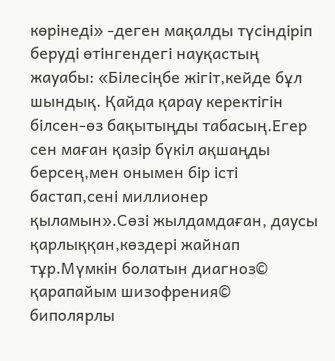көрінеді» -деген мақалды түсіндіріп беруді өтінгендегі науқастың жауабы: «Білесіңбе жігіт,кейде бұл шындық. Қайда қарау керектігін білсен-өз бақытыңды табасың.Егер сен маған қазір бүкіл ақшаңды берсең,мен онымен бір істі бастап,сені миллионер қыламын».Сөзі жылдамдаған, даусы қарлыққан,көздері жайнап тұр.Мүмкін болатын диагноз©
қарапайым шизофрения©
биполярлы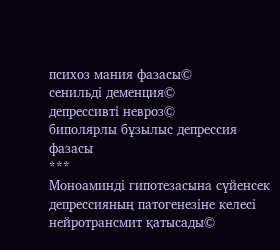психоз мания фазасы©
сенильді деменция©
депрессивті невроз©
биполярлы бұзылыс депрессия фазасы
***
Моноаминді гипотезасына сүйенсек депрессияның патогенезіне келесі нейротрансмит қатысады©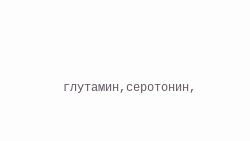глутамин,серотонин,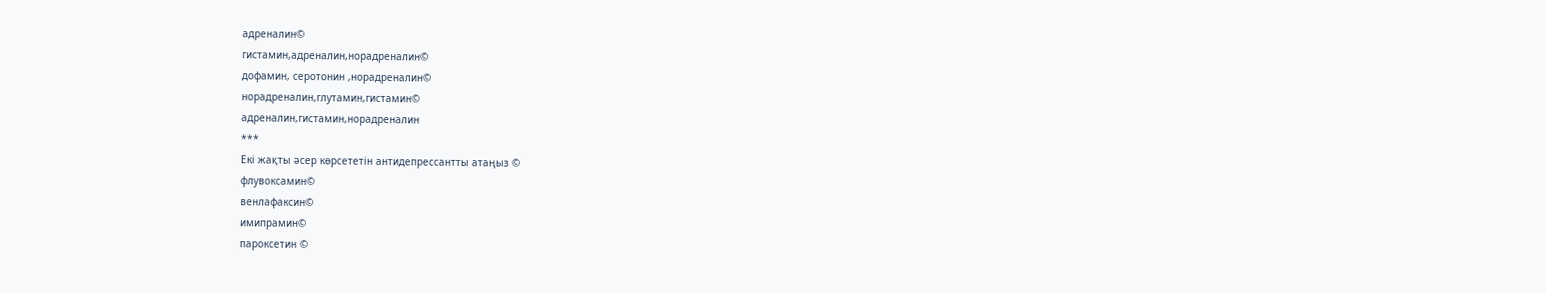адреналин©
гистамин,адреналин,норадреналин©
дофамин, серотонин ,норадреналин©
норадреналин,глутамин,гистамин©
адреналин,гистамин,норадреналин
***
Екі жақты әсер көрсететін антидепрессантты атаңыз ©
флувоксамин©
венлафаксин©
имипрамин©
пароксетин ©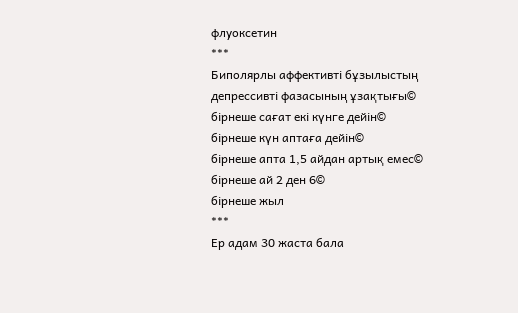флуоксетин
***
Биполярлы аффективті бұзылыстың депрессивті фазасының ұзақтығы©
бірнеше сағат екі күнге дейін©
бірнеше күн аптаға дейін©
бірнеше апта 1,5 айдан артық емес©
бірнеше ай 2 ден 6©
бірнеше жыл
***
Ер адам 30 жаста бала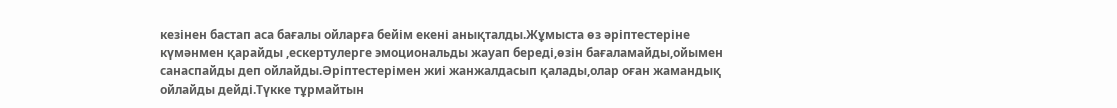кезінен бастап аса бағалы ойларға бейім екені анықталды.Жұмыста өз әріптестеріне күмәнмен қарайды ,ескертулерге эмоциональды жауап береді,өзін бағаламайды,ойымен санаспайды деп ойлайды.Әріптестерімен жиі жанжалдасып қалады,олар оған жамандық ойлайды дейді.Түкке тұрмайтын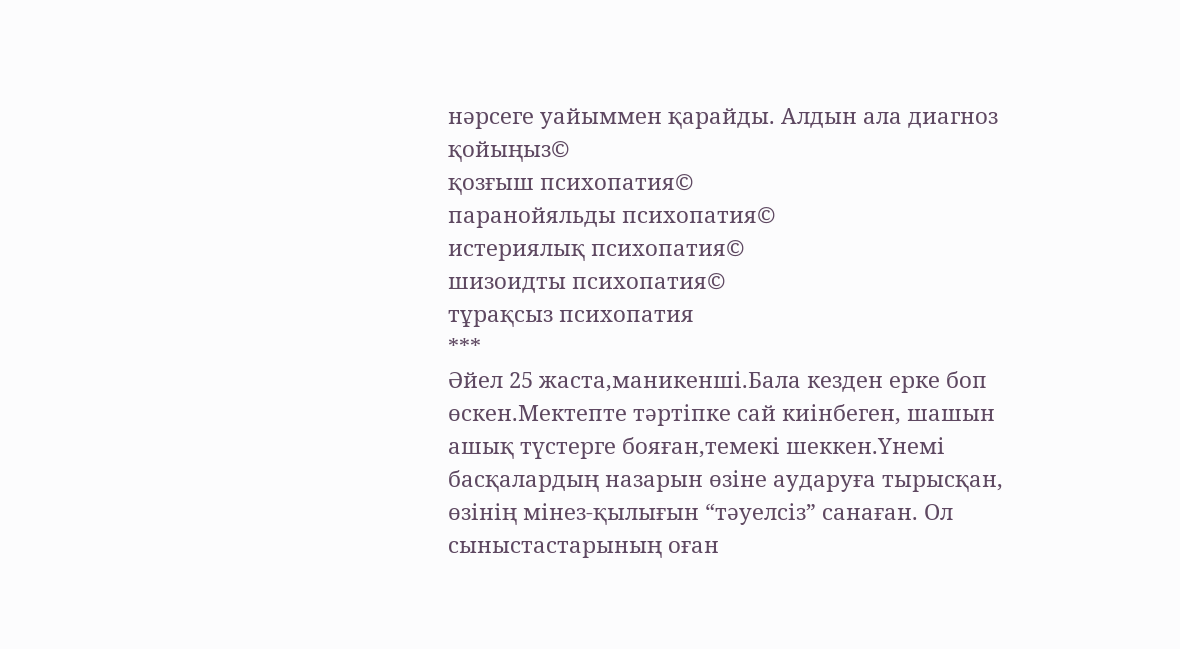нәрсеге уайыммен қарайды. Алдын ала диагноз қойыңыз©
қозғыш психопатия©
паранойяльды психопатия©
истериялық психопатия©
шизоидты психопатия©
тұрақсыз психопатия
***
Әйел 25 жаста,маникенші.Бала кезден ерке боп өскен.Мектепте тәртіпке сай киінбеген, шашын ашық түстерге бояған,темекі шеккен.Үнемі басқалардың назарын өзіне аударуға тырысқан, өзінің мінез-қылығын “тәуелсіз” санаған. Ол сыныстастарының оған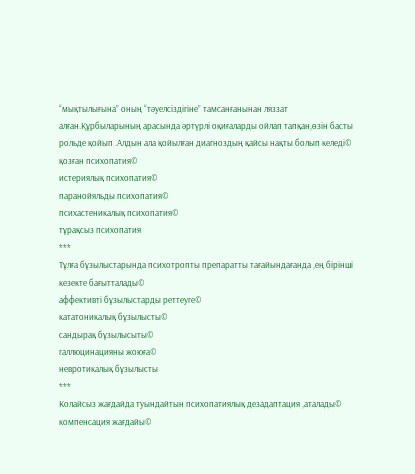“мықтылығына” оның “тәуелсіздігіне” тамсанғанынан ляззат алған.Құрбыларының арасында әртүрлі оқиғаларды ойлап тапқан,өзін басты рольде қойып .Алдын ала қойылған диагноздың қайсы нақты болып келеді©
қозған психопатия©
истериялық психопатия©
паранойяльды психопатия©
психастеникалық психопатия©
тұрақсыз психопатия
***
Тұлға бұзылыстарында психотропты препаратты тағайындағанда ,ең бірінші кезекте бағытталады©
аффективті бұзылыстарды реттеуге©
кататоникалық бұзылысты©
сандырақ бұзылысыты©
галлюцинацияны жоюға©
невротикалық бұзылысты
***
Колайсыз жағдайда туындайтын психопатиялық дезадаптация ,аталады©
компенсация жағдайы©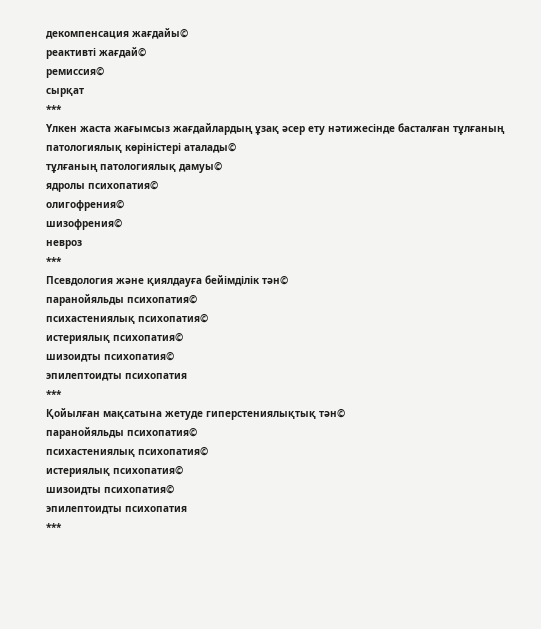декомпенсация жағдайы©
реактивті жағдай©
ремиссия©
сырқат
***
Үлкен жаста жағымсыз жағдайлардың ұзақ әсер ету нәтижесінде басталған тұлғаның патологиялық көріністері аталады©
тұлғаның патологиялық дамуы©
ядролы психопатия©
олигофрения©
шизофрения©
невроз
***
Псевдология және қиялдауға бейімділік тән©
паранойяльды психопатия©
психастениялық психопатия©
истериялық психопатия©
шизоидты психопатия©
эпилептоидты психопатия
***
Қойылған мақсатына жетуде гиперстениялықтық тән©
паранойяльды психопатия©
психастениялық психопатия©
истериялық психопатия©
шизоидты психопатия©
эпилептоидты психопатия
***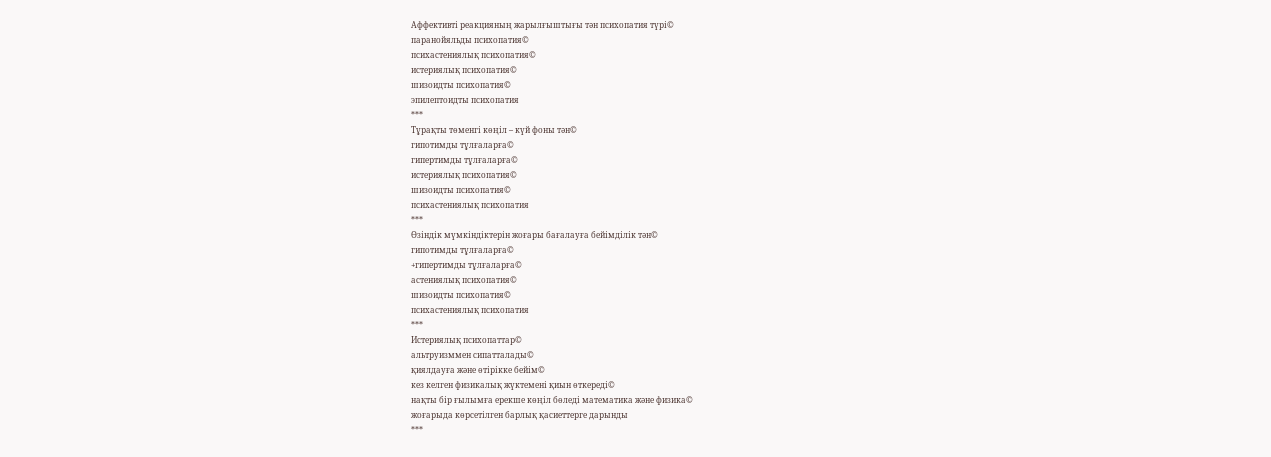Аффективті реакцияның жарылғыштығы тән психопатия түрі©
паранойяльды психопатия©
психастениялық психопатия©
истериялық психопатия©
шизоидты психопатия©
эпилептоидты психопатия
***
Тұрақты төменгі көңіл – күй фоны тән©
гипотимды тұлғаларға©
гипертимды тұлғаларға©
истериялық психопатия©
шизоидты психопатия©
психастениялық психопатия
***
Өзіндік мүмкіндіктерін жоғары бағалауға бейімділік тән©
гипотимды тұлғаларға©
+гипертимды тұлғаларға©
астениялық психопатия©
шизоидты психопатия©
психастениялық психопатия
***
Истериялық психопаттар©
альтруизммен сипатталады©
қиялдауға және өтірікке бейім©
кез келген физикалық жүктемені қиын өткереді©
нақты бір ғылымға ерекше көңіл бөледі математика және физика©
жоғарыда көрсетілген барлық қасиеттерге дарынды
***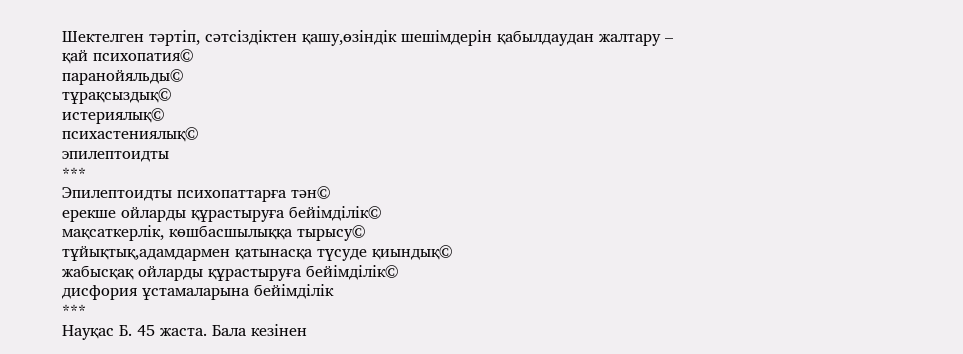Шектелген тәртіп, сәтсіздіктен қашу,өзіндік шешімдерін қабылдаудан жалтару – қай психопатия©
паранойяльды©
тұрақсыздық©
истериялық©
психастениялық©
эпилептоидты
***
Эпилептоидты психопаттарға тән©
ерекше ойларды құрастыруға бейімділік©
мақсаткерлік, көшбасшылыққа тырысу©
тұйықтық,адамдармен қатынасқа түсуде қиындық©
жабысқақ ойларды құрастыруға бейімділік©
дисфория ұстамаларына бейімділік
***
Науқас Б. 45 жаста. Бала кезінен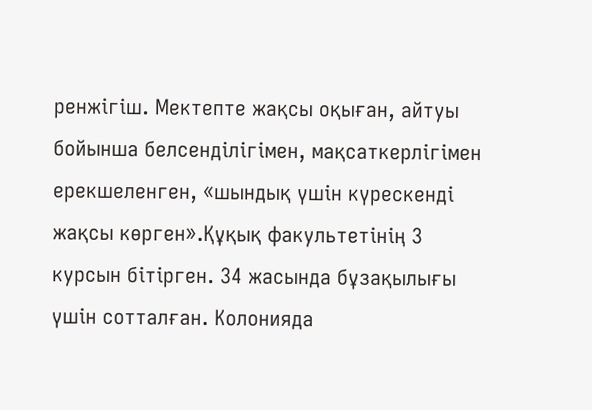ренжігіш. Мектепте жақсы оқыған, айтуы бойынша белсенділігімен, мақсаткерлігімен ерекшеленген, «шындық үшін күрескенді жақсы көрген».Құқық факультетінің 3 курсын бітірген. 34 жасында бұзақылығы үшін сотталған. Колонияда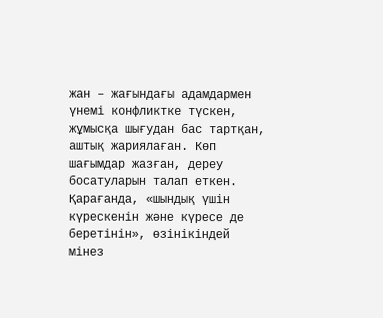жан – жағындағы адамдармен үнемі конфликтке түскен, жұмысқа шығудан бас тартқан, аштық жариялаған. Көп шағымдар жазған, дереу босатуларын талап еткен. Қарағанда, «шындық үшін күрескенін және күресе де беретінін», өзінікіндей мінез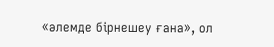«әлемде бірнешеу ғана», ол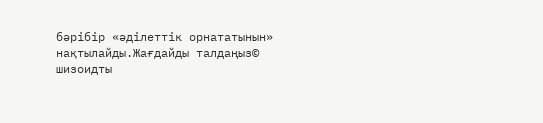бәрібір «әділеттік орнататынын» нақтылайды.Жағдайды талдаңыз©
шизоидты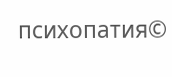психопатия©